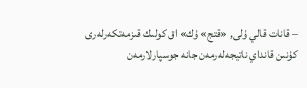– قانات قالي ۇلى, «قتج» ۇك» اق كولىك قىزمەتكەرلەرى كۇنىن قانداي ناتيجەلەرمەن جانە جوسپارلارمەن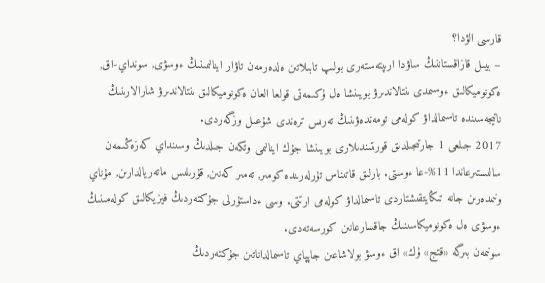قارسى الۋدا؟
– بيىل قازاقستاننىڭ ساۋدا ارىپتەستەرى بولىپ تابىلاتىن ەلدەرمەن تاۋار اينالىمىنىڭ ءوسۋى, سونداي-اق, ەكونوميكالىق ءوسىمدى ىنتالاندىرۋ بويىنشا ەل ۇكىمەتى قولعا العان ەكونوميكالىق ىنتالاندىرۋ شارالارىنىڭ ناتيجەسىندە تاسىمالداۋ كولەمى تومەندەۋىنىڭ تەرىس ترەندى شۇعىل وزگەردى.
2017 جىلعى 1 جارتىجىلدىق قورىتىندىلارى بويىنشا جۇك اينالىمى وتكەن جىلدىڭ وسىنداي كەزەڭىمەن سالىستىرعاندا 11%-عا ءوستى. بارلىق قاتىناس تۇرلەرىندە كومىر, تەمىر كەنىن, قۇرىلىس ماتەريالدارىن, مۇناي ونىمدەرىن جانە تىڭايتقىشتاردى تاسىمالداۋ كولەمى ارتتى. وسى ءداستۇرلى جۇكتەردىڭ فيزيكالىق كولەمىنىڭ ءوسۋى ەل ەكونوميكاسىنىڭ جاقسارعانىن كورسەتەدى.
سونىمەن بىرگە «قتج» ۇك» اق ءوسۋ بولاشاعىن جاپپاي تاسىمالداناتىن جۇكتەردىڭ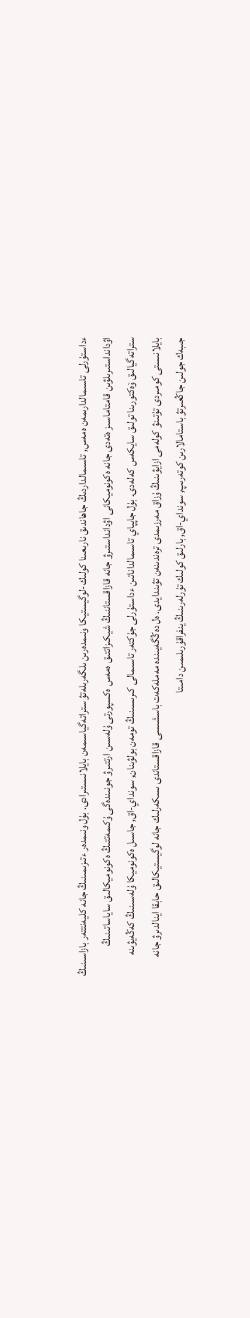ءداستۇرلى تاسىمالدارىمەن ەمەس, تاسىمالداردىڭ جاھاندىق نارىعىنا كولىك-لوگيستيكا ونىمدەرىن ىلگەرىلەتۋ ستراتەگياسىمەن بايلانىستىرادى. بۇل ونىمدەر ءتىزىمىنىڭ جانە كليەنتتەر بازاسىنىڭ اۋدانداستىرىلۋىن قامتاماسىز ەتەدى جانە ەكونوميكانى اۋدانداستىرۋ جانە قازاقستاننىڭ شيكىزاتتىق ەمەس ەكسپورتى ۇلەسىن ارتتىرۋ جونىندەگى ۇكىمەتتىڭ ەكونوميكالىق ساياساتىنىڭ ستراتەگيالىق ۆەكتورىنا تولىق سايكەس كەلەدى. بۇل جاپپاي تاسىمالداناتىن ءداستۇرلى جۇكتەر تاسىمالى كىرىسىنىڭ تومەن بولۋىنان, سونداي-اق, جاسىل ەكونوميكا ۇلەسىنىڭ كەڭەيۋىنە بايلانىستى كومىردى تۇتىنۋ كولەمى ازايۋىنىڭ ۇزاق مەرزىمدى ترەندىنەن تۋىندايدى. ەل دەڭگەيىندە مەملەكەت باسشىسى قازاقستاندى ىسكەرلىك جانە لوگيستيكالىق حابقا اينالدىرۋ جانە جىبەك جولىن جاڭعىرتۋ باستامالارىن كوتەرىپ, سونداي-اق, بارلىق كولىك تۇرلەرىنىڭ ينفراقۇرىلىمىن دامىتا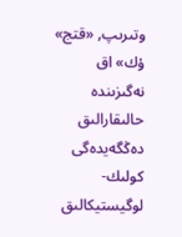وتىرىپ, «قتج» ۇك» اق نەگىزىندە حالىقارالىق دەڭگەيدەگى كولىك-لوگيستيكالىق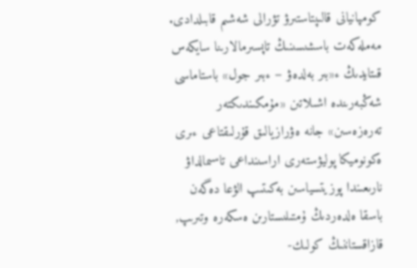كومپانيانى قالىپتاستىرۋ تۋرالى شەشىم قابىلدادى.
مەملەكەت باسشىسىنىڭ تاپسىرمالارىنا سايكەس قىتايدىڭ ء«بىر بەلدەۋ – ءبىر جول» باستاماسى شەڭبەرىندە اشىلاتىن «مۇمكىندىكتەر تەرەزەسىن» جانە ەۋرازيالىق قۇرلىقتاعى ءىرى ەكونوميكا پوليۋستەرى اراسىنداعى تاسىمالداۋ نارىعىندا پوزيتسياسىن بەكىتىپ الۋعا دەگەن باسقا ەلدەردىڭ ۇمتىلىستارىن ەسكەرە وتىرىپ, قازاقستاننىڭ كولىك-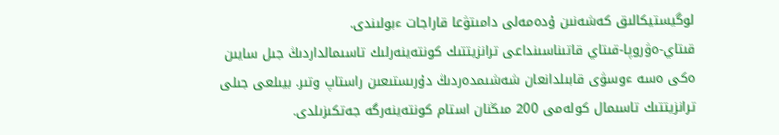لوگيستيكالىق كەشەنىن ۇدەمەلى دامىتۋعا قاراجات ءبولىندى.
قىتاي-ەۋروپا-قىتاي قاتىناسىنداعى ترانزيتتىك كونتەينەرلىك تاسىمالداردىڭ جىل سايىن ەكى ەسە ءوسۋى قابىلدانعان شەشىمدەردىڭ دۇرىستىعىن راستاپ وتىر. بيىلعى جىلى ترانزيتتىك تاسىمال كولەمى 200 مىڭنان استام كونتەينەرگە جەتكىزىلدى.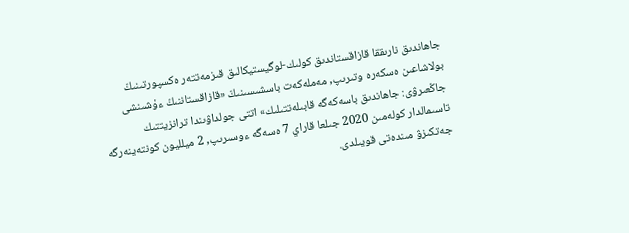جاھاندىق نارىققا قازاقستاندىق كولىك-لوگيستيكالىق قىزمەتتەر ەكسپورتىنىڭ بولاشاعىن ەسكەرە وتىرىپ, مەملەكەت باسشىسىنىڭ «قازاقستاننىڭ ءۇشىنشى جاڭعىرۋى: جاھاندىق باسەكەگە قابىلەتتىلىك» اتتى جولداۋىندا ترانزيتتىك تاسىمالدار كولەمىن 2020 جىلعا قاراي 7 ەسەگە ءوسىرىپ, 2 ميلليون كونتەينەرگە جەتكىزۋ مىندەتى قويىلدى.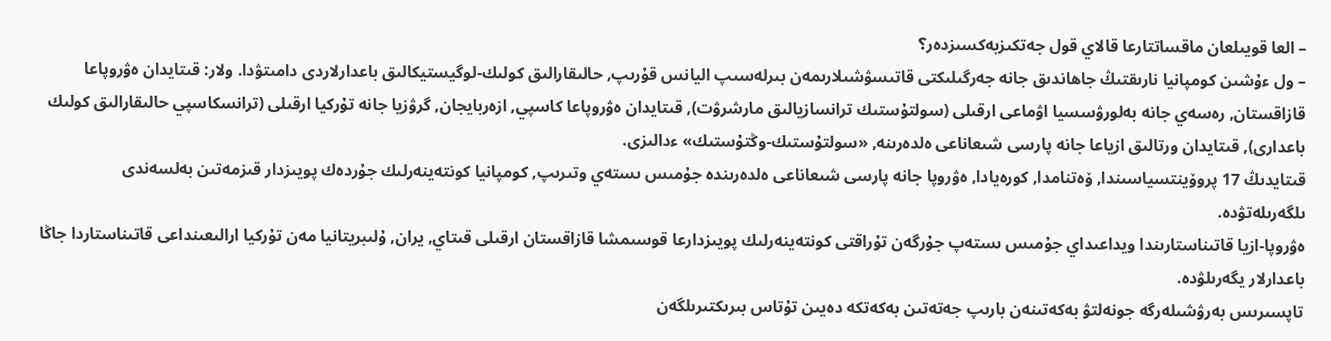– العا قويىلعان ماقساتتارعا قالاي قول جەتكىزبەكسىزدەر؟
– ول ءۇشىن كومپانيا نارىقتىڭ جاھاندىق جانە جەرگىلىكتى قاتىسۋشىلارىمەن بىرلەسىپ اليانس قۇرىپ, حالىقارالىق كولىك-لوگيستيكالىق باعدارلاردى دامىتۋدا. ولار: قىتايدان ەۋروپاعا قازاقستان, رەسەي جانە بەلورۋسسيا اۋماعى ارقىلى (سولتۇستىك ترانسازيالىق مارشرۋت), قىتايدان ەۋروپاعا كاسپي, ازەربايجان, گرۋزيا جانە تۇركيا ارقىلى (ترانسكاسپي حالىقارالىق كولىك باعدارى), قىتايدان ورتالىق ازياعا جانە پارسى شىعاناعى ەلدەرىنە, «سولتۇستىك-وڭتۇستىك» ءدالىزى.
قىتايدىڭ 17 پروۆينتسياسىندا, ۆەتنامدا, كورەيادا, ەۋروپا جانە پارسى شىعاناعى ەلدەرىندە جۇمىس ىستەي وتىرىپ, كومپانيا كونتەينەرلىك جۇردەك پويىزدار قىزمەتىن بەلسەندى ىلگەرىلەتۋدە.
ەۋروپا-ازيا قاتىناستارىندا ويداعىداي جۇمىس ىستەپ جۇرگەن تۇراقتى كونتەينەرلىك پويىزدارعا قوسىمشا قازاقستان ارقىلى قىتاي, يران, ۇلىبريتانيا مەن تۇركيا ارالىعىنداعى قاتىناستاردا جاڭا باعدارلار يگەرىلۋدە.
تاپسىرىس بەرۋشىلەرگە جونەلتۋ بەكەتىنەن بارىپ جەتەتىن بەكەتكە دەيىن تۇتاس بىرىكتىرىلگەن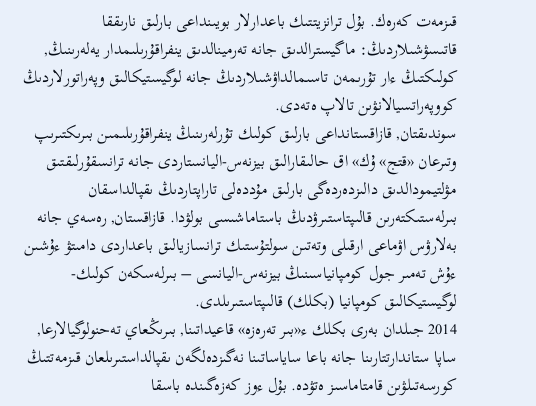قىزمەت كەرەك. بۇل ترانزيتتىك باعدارلار بويىنداعى بارلىق نارىققا قاتىسۋشىلاردىڭ: ماگيسترالدىق جانە تەرمينالدىق ينفراقۇرىلىمدار يەلەرىنىڭ, كولىكتىڭ ءار تۇرىمەن تاسىمالداۋشىلاردىڭ جانە لوگيستيكالىق وپەراتورلاردىڭ كووپەراتسيالانۋىن تالاپ ەتەدى.
سوندىقتان, قازاقستانداعى بارلىق كولىك تۇرلەرىنىڭ ينفراقۇرىلىمىن بىرىكتىرىپ وتىرعان «قتج» ۇك» اق حالىقارالىق بيزنەس-اليانستاردى جانە ترانسقۇرلىقتىق مۋلتيمودالدىق دالىزدەردەگى بارلىق مۇددەلى تاراپتاردىڭ ىقپالداسقان بىرلەستىكتەرىن قالىپتاستىرۋدىڭ باستاماشىسى بولۋدا. قازاقستان, رەسەي جانە بەلارۋس اۋماعى ارقىلى وتەتىن سولتۇستىك ترانسازيالىق باعداردى دامىتۋ ءۇشىن ءۇش تەمىر جول كومپانياسىنىڭ بيزنەس-اليانسى – بىرلەسكەن كولىك-لوگيستيكالىق كومپانيا (بكلك) قالىپتاستىرىلدى.
2014 جىلدان بەرى بكلك ء«بىر تەرەزە» قاعيداتىنا, بىرىڭعاي تەحنولوگيالارعا, ساپا ستاندارتتارىنا جانە باعا ساياساتىنا نەگىزدەلگەن ىقپالداستىرىلعان قىزمەتتىڭ كورسەتىلۋىن قامتاماسىز ەتۋدە. بۇل ءوز كەزەگىندە باسقا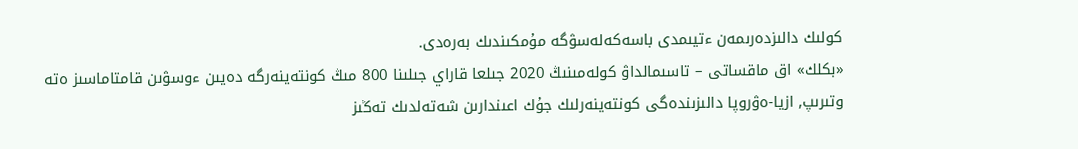كولىك دالىزدەرىمەن ءتيىمدى باسەكەلەسۋگە مۇمكىندىك بەرەدى.
«بكلك» اق ماقساتى – تاسىمالداۋ كولەمىنىڭ 2020 جىلعا قاراي جىلىنا 800 مىڭ كونتەينەرگە دەيىن ءوسۋىن قامتاماسىز ەتە وتىرىپ, ازيا-ەۋروپا دالىزىندەگى كونتەينەرلىك جۇك اعىندارىن شەتەلدىك تەڭىز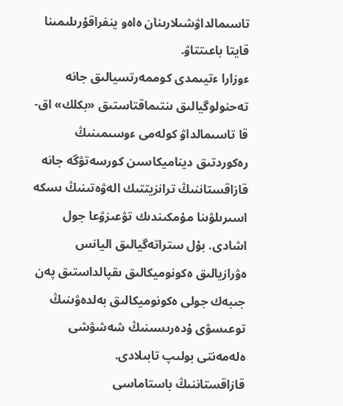تاسىمالداۋشىلارىنان ەاەو ينفراقۇرىلىمىنا قايتا باعىتتاۋ.
ءوزارا ءتيىمدى كوممەرتسيالىق جانە تەحنولوگيالىق ىنتىماقتاستىق «بكلك» اق-قا تاسىمالداۋ كولەمى ءوسىمىنىڭ رەكوردتىق ديناميكاسىن كورسەتۋگە جانە قازاقستاننىڭ ترانزيتتىك الەۋەتىنىڭ ىسكە اسىرىلۋىنا مۇمكىندىك تۋعىزۋعا جول اشادى. بۇل ستراتەگيالىق اليانس ەۋرازيالىق ەكونوميكالىق ىقپالداستىق پەن جىبەك جولى ەكونوميكالىق بەلدەۋىنىڭ توعىسۋى ۇدەرىسىنىڭ شەشۋشى ەلەمەنتى بولىپ تابىلادى.
قازاقستاننىڭ باستاماسى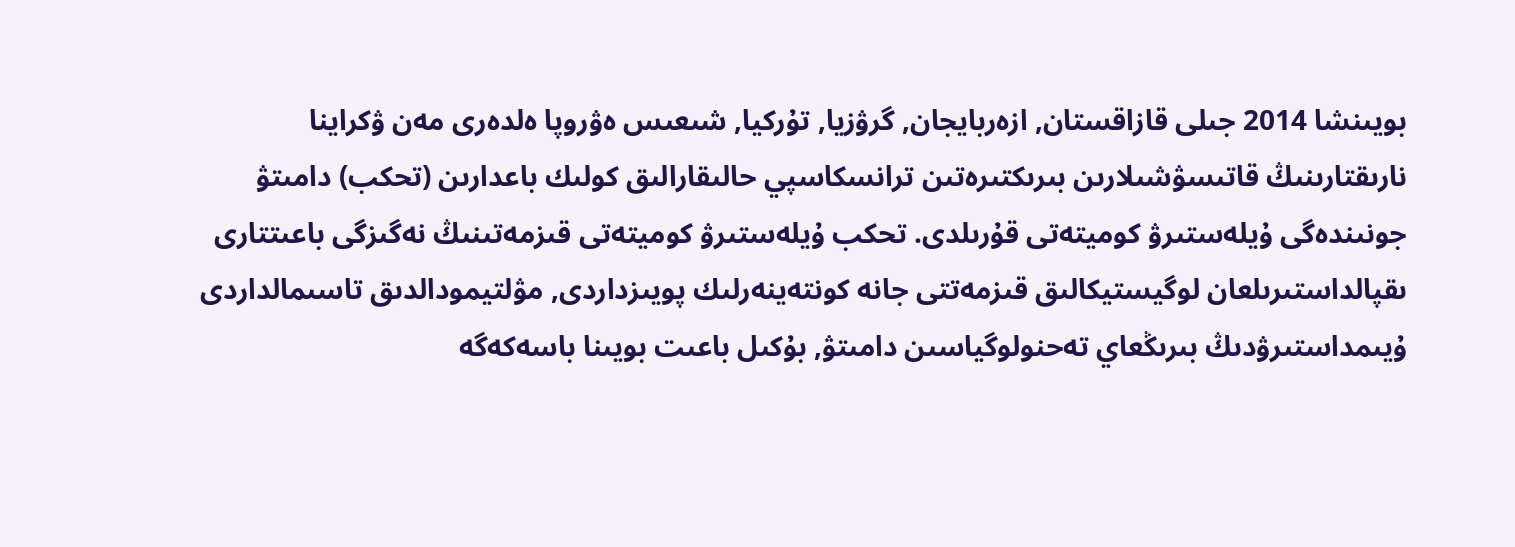بويىنشا 2014 جىلى قازاقستان, ازەربايجان, گرۋزيا, تۇركيا, شىعىس ەۋروپا ەلدەرى مەن ۋكراينا نارىقتارىنىڭ قاتىسۋشىلارىن بىرىكتىرەتىن ترانسكاسپي حالىقارالىق كولىك باعدارىن (تحكب) دامىتۋ جونىندەگى ۇيلەستىرۋ كوميتەتى قۇرىلدى. تحكب ۇيلەستىرۋ كوميتەتى قىزمەتىنىڭ نەگىزگى باعىتتارى ىقپالداستىرىلعان لوگيستيكالىق قىزمەتتى جانە كونتەينەرلىك پويىزداردى, مۋلتيمودالدىق تاسىمالداردى ۇيىمداستىرۋدىڭ بىرىڭعاي تەحنولوگياسىن دامىتۋ, بۇكىل باعىت بويىنا باسەكەگە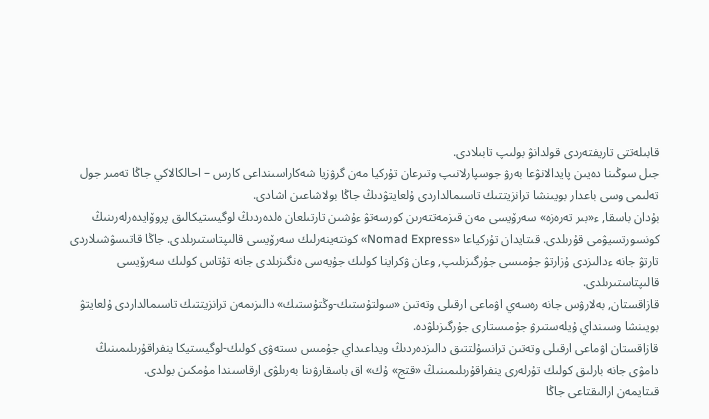قابىلەتتى تاريفتەردى قولدانۋ بولىپ تابىلادى.
جىل سوڭىنا دەيىن پايدالانۋعا بەرۋ جوسپارلانىپ وتىرعان تۇركيا مەن گرۋزيا شەكاراسىنداعى كارس – احالكالاكي جاڭا تەمىر جول تەلىمى وسى باعدار بويىنشا ترانزيتتىك تاسىمالداردى ۇلعايتۋدىڭ جاڭا بولاشاعىن اشادى.
بۇدان باسقا, ء«بىر تەرەزە» سەرۆيسى مەن قىزمەتتەرىن كورسەتۋ ءۇشىن تارتىلعان ەلدەردىڭ لوگيستيكالىق پروۆايدەرلەرىنىڭ كونسورتسيۋمى قۇرىلدى. قىتايدان تۇركياعا «Nomad Express» كونتەينەرلىك سەرۆيسى قالىپتاستىرىلدى. جاڭا قاتىسۋشىلاردى تارتۋ جانە ءدالىزدى ۇزارتۋ جۇمىسى جۇرگىزىلىپ, وعان ۋكراينا كولىك جۇيەسى ەنگىزىلدى جانە تۇتاس كولىك سەرۆيسى قالىپتاستىرىلدى.
قازاقستان, بەلارۋس جانە رەسەي اۋماعى ارقىلى وتەتىن «سولتۇستىك-وڭتۇستىك» دالىزىمەن ترانزيتتىك تاسىمالداردى ۇلعايتۋ بويىنشا وسىنداي ۇيلەستىرۋ جۇمىستارى جۇرگىزىلۋدە.
قازاقستان اۋماعى ارقىلى وتەتىن ترانسۇلتتىق دالىزدەردىڭ ويداعىداي جۇمىس ىستەۋى كولىك-لوگيستيكا ينفراقۇرىلىمىنىڭ دامۋى جانە بارلىق كولىك تۇرلەرى ينفراقۇرىلىمىنىڭ «قتج» ۇك» اق باسقارۋىنا بەرىلۋى ارقاسىندا مۇمكىن بولدى.
قىتايمەن ارالىقتاعى جاڭا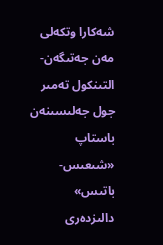شەكارا وتكەلى مەن جەتىگەن-التىنكول تەمىر جول جەلىسىنەن باستاپ «شىعىس-باتىس» دالىزدەرى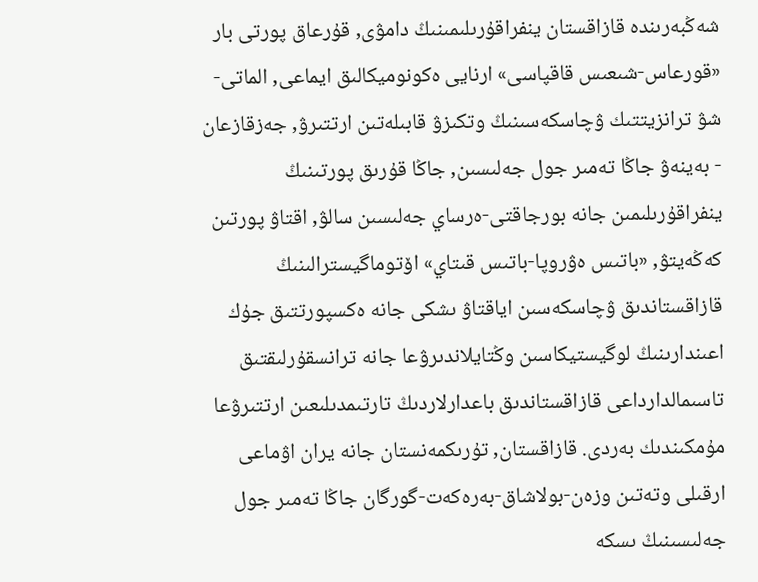شەڭبەرىندە قازاقستان ينفراقۇرىلىمىنىڭ دامۋى, قۇرعاق پورتى بار «قورعاس-شىعىس قاقپاسى» ارنايى ەكونوميكالىق ايماعى, الماتى-شۋ ترانزيتتىك ۋچاسكەسىنىڭ وتكىزۋ قابىلەتىن ارتتىرۋ, جەزقازعان - بەينەۋ جاڭا تەمىر جول جەلىسىن, جاڭا قۇرىق پورتىنىڭ ينفراقۇرىلىمىن جانە بورجاقتى-ەرساي جەلىسىن سالۋ, اقتاۋ پورتىن كەڭەيتۋ, «باتىس ەۋروپا-باتىس قىتاي» اۆتوماگيسترالىنىڭ قازاقستاندىق ۋچاسكەسىن اياقتاۋ ىشكى جانە ەكسپورتتىق جۇك اعىندارىنىڭ لوگيستيكاسىن وڭتايلاندىرۋعا جانە ترانسقۇرلىقتىق تاسىمالدارداعى قازاقستاندىق باعدارلاردىڭ تارتىمدىلىعىن ارتتىرۋعا مۇمكىندىك بەردى. قازاقستان, تۇرىكمەنستان جانە يران اۋماعى ارقىلى وتەتىن وزەن-بولاشاق-بەرەكەت-گورگان جاڭا تەمىر جول جەلىسىنىڭ ىسكە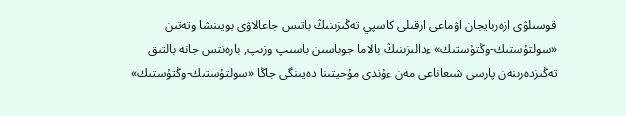قوسىلۋى ازەربايجان اۋماعى ارقىلى كاسپي تەڭىزىنىڭ باتىس جاعالاۋى بويىنشا وتەتىن «سولتۇستىك-وڭتۇستىك» ءدالىزىنىڭ بالاما جوباسىن باسىپ وزىپ, بارەنتس جانە بالتىق تەڭىزدەرىنەن پارسى شىعاناعى مەن ءۇندى مۇحيتىنا دەيىنگى جاڭا «سولتۇستىك-وڭتۇستىك»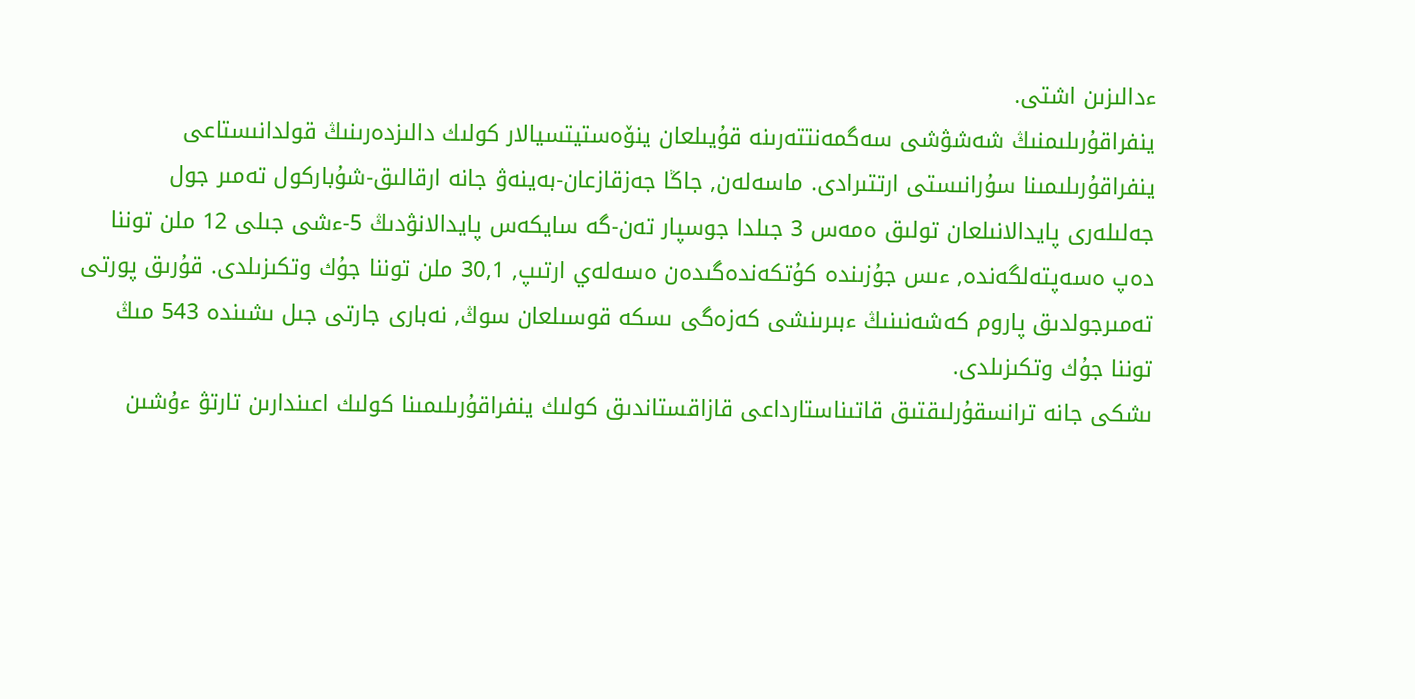ءدالىزىن اشتى.
ينفراقۇرىلىمنىڭ شەشۋشى سەگمەنتتەرىنە قۇيىلعان ينۆەستيتسيالار كولىك دالىزدەرىنىڭ قولدانىستاعى ينفراقۇرىلىمىنا سۇرانىستى ارتتىرادى. ماسەلەن, جاڭا جەزقازعان-بەينەۋ جانە ارقالىق-شۇباركول تەمىر جول جەلىلەرى پايدالانىلعان تولىق ەمەس 3 جىلدا جوسپار تەن-گە سايكەس پايدالانۋدىڭ 5-ءشى جىلى 12 ملن توننا دەپ ەسەپتەلگەندە, ءىس جۇزىندە كۇتكەندەگىدەن ەسەلەي ارتىپ, 30,1 ملن توننا جۇك وتكىزىلدى. قۇرىق پورتى تەمىرجولدىق پاروم كەشەنىنىڭ ءبىرىنشى كەزەگى ىسكە قوسىلعان سوڭ, نەبارى جارتى جىل ىشىندە 543 مىڭ توننا جۇك وتكىزىلدى.
ىشكى جانە ترانسقۇرلىقتىق قاتىناستارداعى قازاقستاندىق كولىك ينفراقۇرىلىمىنا كولىك اعىندارىن تارتۋ ءۇشىن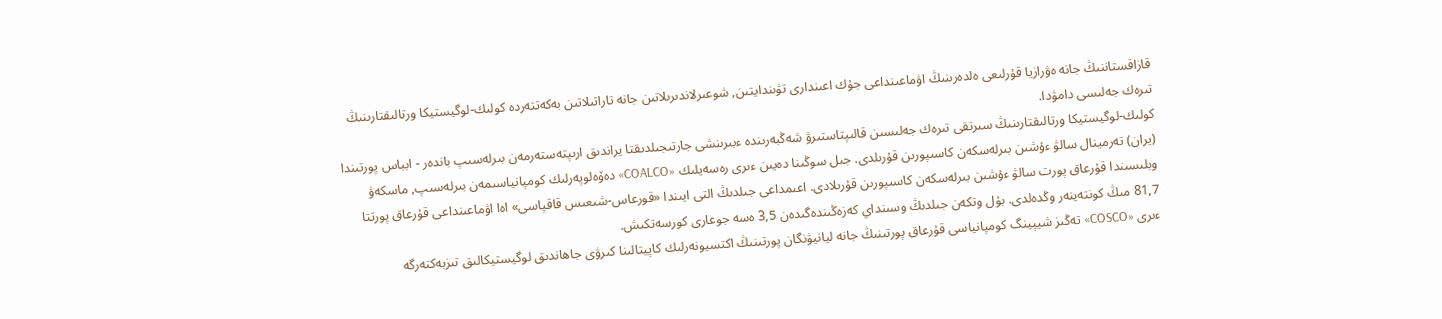قازاقستاننىڭ جانە ەۋرازيا قۇرلىعى ەلدەرىنىڭ اۋماعىنداعى جۇك اعىندارى تۋىندايتىن, شوعىرلاندىرىلاتىن جانە تاراتىلاتىن بەكەتتەردە كولىك-لوگيستيكا ورتالىقتارىنىڭ تىرەك جەلىسى دامۋدا.
كولىك-لوگيستيكا ورتالىقتارىنىڭ سىرتقى تىرەك جەلىسىن قالىپتاستىرۋ شەڭبەرىندە ءبىرىنشى جارتىجىلدىقتا يراندىق ارىپتەستەرمەن بىرلەسىپ باندەر - ابباس پورتىندا (يران) تەرمينال سالۋ ءۇشىن بىرلەسكەن كاسىپورىن قۇرىلدى. جىل سوڭىنا دەيىن ءىرى رەسەيلىك «COALCO» دەۆەلوپەرلىك كومپانياسىمەن بىرلەسىپ, ماسكەۋ وبلىسىندا قۇرعاق پورت سالۋ ءۇشىن بىرلەسكەن كاسىپورىن قۇرىلادى. اعىمداعى جىلدىڭ التى ايىندا «قورعاس-شىعىس قاقپاسى» اەا اۋماعىنداعى قۇرعاق پورتتا 81,7 مىڭ كونتەينەر وڭدەلدى. بۇل وتكەن جىلدىڭ وسىنداي كەزەڭىندەگىدەن 3,5 ەسە جوعارى كورسەتكىش.
ءىرى «COSCO» تەڭىز شيپينگ كومپانياسى قۇرعاق پورتىنىڭ جانە ليانيۋنگان پورتىنىڭ اكتسيونەرلىك كاپيتالىنا كىرۋى جاھاندىق لوگيستيكالىق تىزبەكتەرگە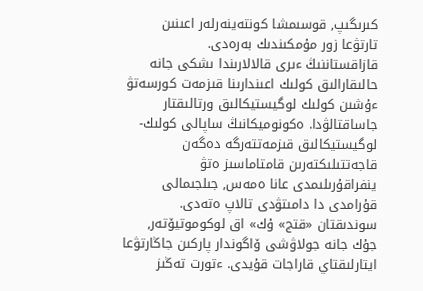كىرىگىپ, قوسىمشا كونتەينەرلەر اعىنىن تارتۋعا زور مۇمكىندىك بەرەدى.
قازاقستاننىڭ ءىرى قالالارىندا ىشكى جانە حالىقارالىق كولىك اعىندارىنا قىزمەت كورسەتۋ ءۇشىن كولىك لوگيستيكالىق ورتالىقتار جاساقتالۋدا. ەكونوميكانىڭ ساپالى كولىك-لوگيستيكالىق قىزمەتتەرگە دەگەن قاجەتتىلىكتەرىن قامتاماسىز ەتۋ ينفراقۇرىلىمدى عانا ەمەس, جىلجىمالى قۇرامدى دا دامىتۋدى تالاپ ەتەدى. سوندىقتان «قتج» ۇك» اق لوكوموتيۆتەر, جۇك جانە جولاۋشى ۆاگوندار پاركىن جاڭارتۋعا ايتارلىقتاي قاراجات قۇيدى. ءتورت تەڭىز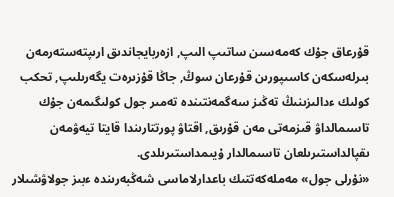قۇرعاق جۇك كەمەسىن ساتىپ الىپ, ازەربايجاندىق ارىپتەستەرمەن بىرلەسكەن كاسىپورىن قۇرعان سوڭ, جاڭا قۇزىرەت يگەرىلىپ, تحكب كولىك ءدالىزىنىڭ تەڭىز سەگمەنتىندە تەمىر جول كولىگىمەن جۇك تاسىمالداۋ قىزمەتى مەن قۇرىق, اقتاۋ پورتتارىندا قايتا تيەۋمەن ىقپالداستىرىلعان تاسىمالدار ۇيىمداستىرىلدى.
«نۇرلى جول» مەملەكەتتىك باعدارلاماسى شەڭبەرىندە ءبىز جولاۋشىلار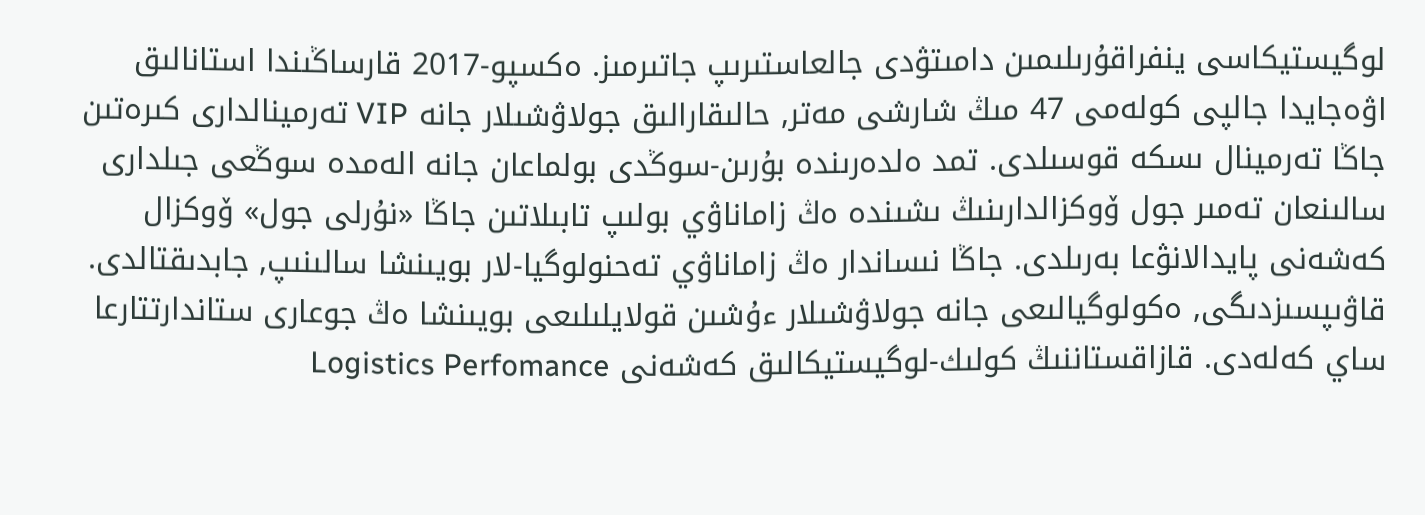لوگيستيكاسى ينفراقۇرىلىمىن دامىتۋدى جالعاستىرىپ جاتىرمىز. ەكسپو-2017 قارساڭىندا استانالىق اۋەجايدا جالپى كولەمى 47 مىڭ شارشى مەتر, حالىقارالىق جولاۋشىلار جانە VIP تەرمينالدارى كىرەتىن جاڭا تەرمينال ىسكە قوسىلدى. تمد ەلدەرىندە بۇرىن-سوڭدى بولماعان جانە الەمدە سوڭعى جىلدارى سالىنعان تەمىر جول ۆوكزالدارىنىڭ ىشىندە ەڭ زاماناۋي بولىپ تابىلاتىن جاڭا «نۇرلى جول» ۆوكزال كەشەنى پايدالانۋعا بەرىلدى. جاڭا نىساندار ەڭ زاماناۋي تەحنولوگيا-لار بويىنشا سالىنىپ, جابدىقتالدى. قاۋىپسىزدىگى, ەكولوگيالىعى جانە جولاۋشىلار ءۇشىن قولايلىلىعى بويىنشا ەڭ جوعارى ستاندارتتارعا ساي كەلەدى. قازاقستاننىڭ كولىك-لوگيستيكالىق كەشەنى Logistics Perfomance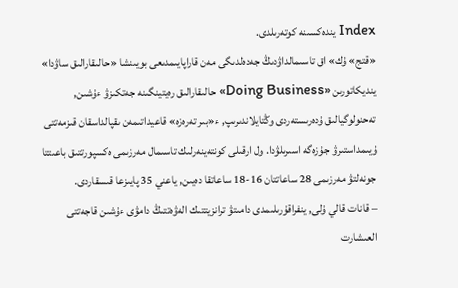Index يندەكسىنە كوتەرىلدى.
«قتج» ۇك» اق تاسىمالداۋدىڭ جەدەلدىگى مەن قاراپايىمدىعى بويىنشا «حالىقارالىق ساۋدا» ينديكاتورىن «Doing Business» حالىقارالىق رەيتينگىنە جەتكىزۋ ءۇشىن, تەحنولوگيالىق ۇدەرىستەردى وڭتايلاندىرىپ, ء«بىر تەرەزە» قاعيداتىمەن ىقپالداسقان قىزمەتتى ۇيىمداستىرۋ جۇزەگە اسىرىلۋدا. ول ارقىلى كونتەينەرلىك تاسىمال مەرزىمى ەكسپورتتىق باعىتتا جونەلتۋ مەرزىمى 28 ساعاتتان 16-18 ساعاتقا دەيىن, ياعني 35 پايىزعا قىسقاردى.
– قانات قالي ۇلى, ينفراقۇرىلىمدى دامىتۋ ترانزيتتىك الەۋەتتىڭ دامۋى ءۇشىن قاجەتتى العىشارت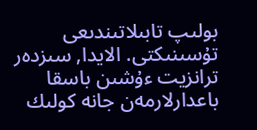بولىپ تابىلاتىندىعى تۇسىنىكتى. الايدا, سىزدەر ترانزيت ءۇشىن باسقا باعدارلارمەن جانە كولىك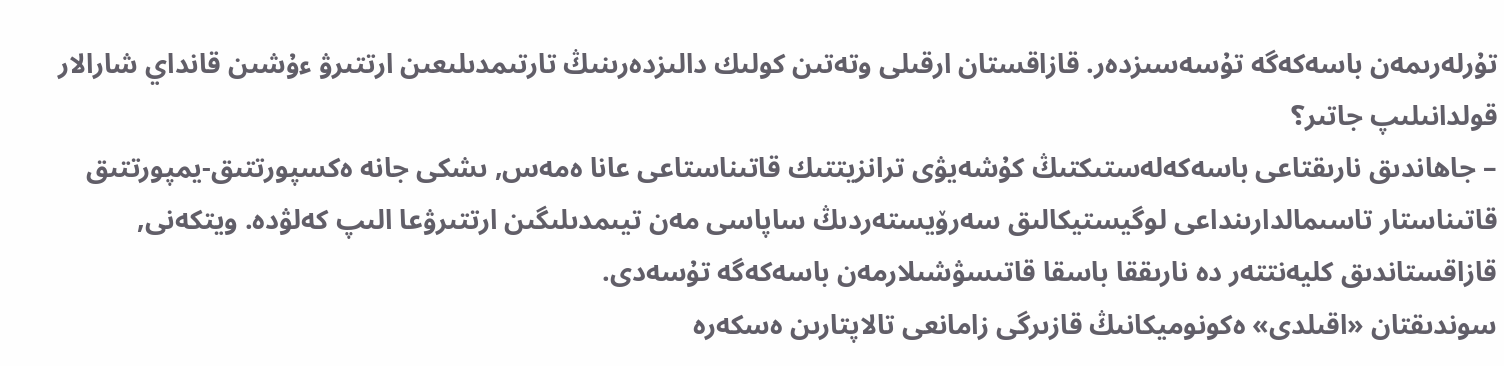تۇرلەرىمەن باسەكەگە تۇسەسىزدەر. قازاقستان ارقىلى وتەتىن كولىك دالىزدەرىنىڭ تارتىمدىلىعىن ارتتىرۋ ءۇشىن قانداي شارالار قولدانىلىپ جاتىر؟
– جاھاندىق نارىقتاعى باسەكەلەستىكتىڭ كۇشەيۋى ترانزيتتىك قاتىناستاعى عانا ەمەس, ىشكى جانە ەكسپورتتىق-يمپورتتىق قاتىناستار تاسىمالدارىنداعى لوگيستيكالىق سەرۆيستەردىڭ ساپاسى مەن تيىمدىلىگىن ارتتىرۋعا الىپ كەلۋدە. ويتكەنى, قازاقستاندىق كليەنتتەر دە نارىققا باسقا قاتىسۋشىلارمەن باسەكەگە تۇسەدى.
سوندىقتان «اقىلدى» ەكونوميكانىڭ قازىرگى زامانعى تالاپتارىن ەسكەرە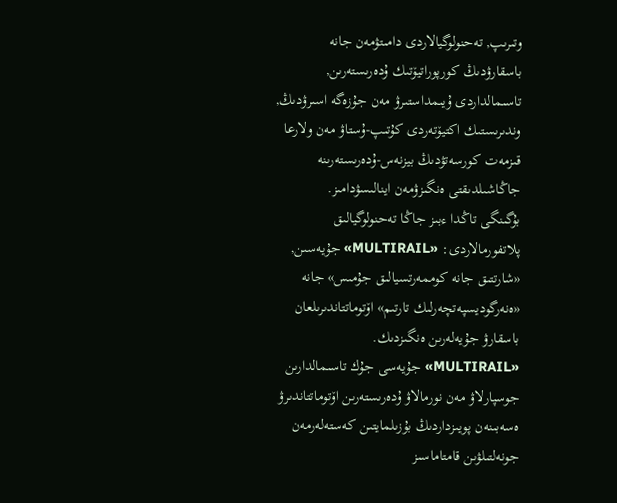وتىرىپ, تەحنولوگيالاردى دامىتۋمەن جانە باسقارۋدىڭ كورپوراتيۆتىك ۇدەرىستەرىن, تاسىمالداردى ۇيىمداستىرۋ مەن جۇزەگە اسىرۋدىڭ, وندىرىستىك اكتيۆتەردى كۇتىپ-ۇستاۋ مەن ولارعا قىزمەت كورسەتۋدىڭ بيزنەس-ۇدەرىستەرىنە جاڭاشىلدىقتى ەنگىزۋمەن اينالىسۋدامىز.
بۇگىنگى تاڭدا ءبىز جاڭا تەحنولوگيالىق پلاتفورمالاردى: «MULTIRAIL» جۇيەسىن, «شارتتىق جانە كوممەرتسيالىق جۇمىس» جانە «ەنەرگوديسپەتچەرلىك تارتىم» اۆتوماتتاندىرىلعان باسقارۋ جۇيەلەرىن ەنگىزدىك.
«MULTIRAIL» جۇيەسى جۇك تاسىمالدارىن جوسپارلاۋ مەن نورمالاۋ ۇدەرىستەرىن اۆتوماتتاندىرۋ ەسەبىنەن پويىزداردىڭ بۇزىلمايتىن كەستەلەرمەن جونەلتىلۋىن قامتاماسىز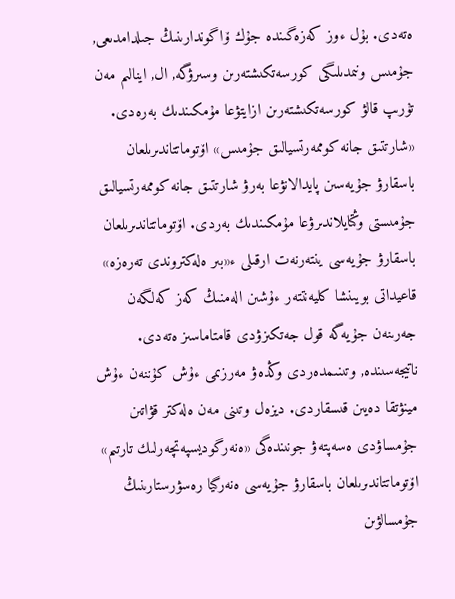ەتەدى. بۇل ءوز كەزەگىندە جۇك ۆاگوندارىنىڭ جىلدامدىعى, جۇمىس ونىمدىلىگى كورسەتكىشتەرىن وسىرۋگە, ال, اينالىم مەن تۇرىپ قالۋ كورسەتكىشتەرىن ازايتۋعا مۇمكىندىك بەرەدى.
«شارتتىق جانە كوممەرتسيالىق جۇمىس» اۆتوماتتاندىرىلعان باسقارۋ جۇيەسىن پايدالانۋعا بەرۋ شارتتىق جانە كوممەرتسيالىق جۇمىستى وڭتايلاندىرۋعا مۇمكىندىك بەردى. اۆتوماتتاندىرىلعان باسقارۋ جۇيەسى ينتەرنەت ارقىلى ء«بىر ەلەكتروندى تەرەزە» قاعيداتى بويىنشا كليەنتتەر ءۇشىن الەمنىڭ كەز كەلگەن جەرىنەن جۇيەگە قول جەتكىزۋدى قامتاماسىز ەتەدى. ناتيجەسىندە, وتىنىمدەردى وڭدەۋ مەرزىمى ءۇش كۇننەن ءۇش مينۋتقا دەيىن قىسقاردى. ديزەل وتىنى مەن ەلەكتر قۋاتىن جۇمساۋدى ەسەپتەۋ جونىندەگى «ەنەرگوديسپەتچەرلىك تارتىم» اۆتوماتتاندىرىلعان باسقارۋ جۇيەسى ەنەرگيا رەسۋرستارىنىڭ جۇمسالۋىن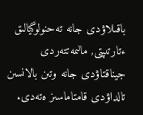باقىلاۋدى جانە تەحنولوگيالىق ءتارتىپتى, مالىمەتتەردى جيناقتاۋدى جانە وتىن بالانسىن تالداۋدى قامتاماسىز ەتەدى.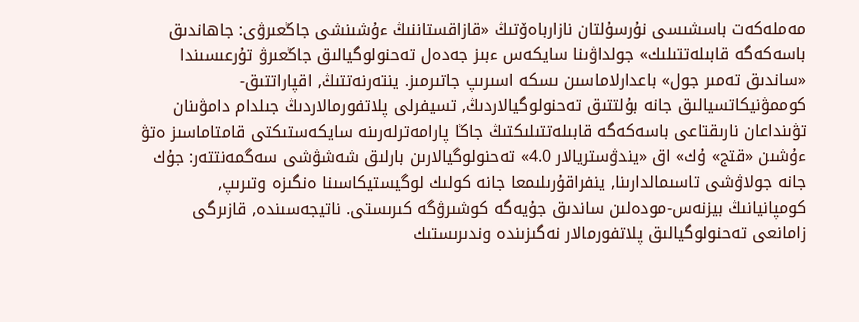مەملەكەت باسشىسى نۇرسۇلتان نازارباەۆتىڭ «قازاقستاننىڭ ءۇشىنشى جاڭعىرۋى: جاھاندىق باسەكەگە قابىلەتتىلىك» جولداۋىنا سايكەس ءبىز جەدەل تەحنولوگيالىق جاڭعىرۋ تۇرعىسىندا «ساندىق تەمىر جول» باعدارلاماسىن ىسكە اسىرىپ جاتىرمىز. ينتەرنەتتىڭ, اقپاراتتىق-كوممۋنيكاتسيالىق جانە بۇلتتىق تەحنولوگيالاردىڭ, تسيفرلى پلاتفورمالاردىڭ جىلدام دامۋىنان تۋىنداعان نارىقتاعى باسەكەگە قابىلەتتىلىكتىڭ جاڭا پارامەترلەرىنە سايكەستىكتى قامتاماسىز ەتۋ ءۇشىن «قتج» ۇك» اق «يندۋستريالار 4.0» تەحنولوگيالارىن بارلىق شەشۋشى سەگمەنتتەر: جۇك جانە جولاۋشى تاسىمالدارىنا, ينفراقۇرىلىمعا جانە كولىك لوگيستيكاسىنا ەنگىزە وتىرىپ, كومپانيانىڭ بيزنەس-مودەلىن ساندىق جۇيەگە كوشىرۋگە كىرىستى. ناتيجەسىندە, قازىرگى زامانعى تەحنولوگيالىق پلاتفورمالار نەگىزىندە وندىرىستىك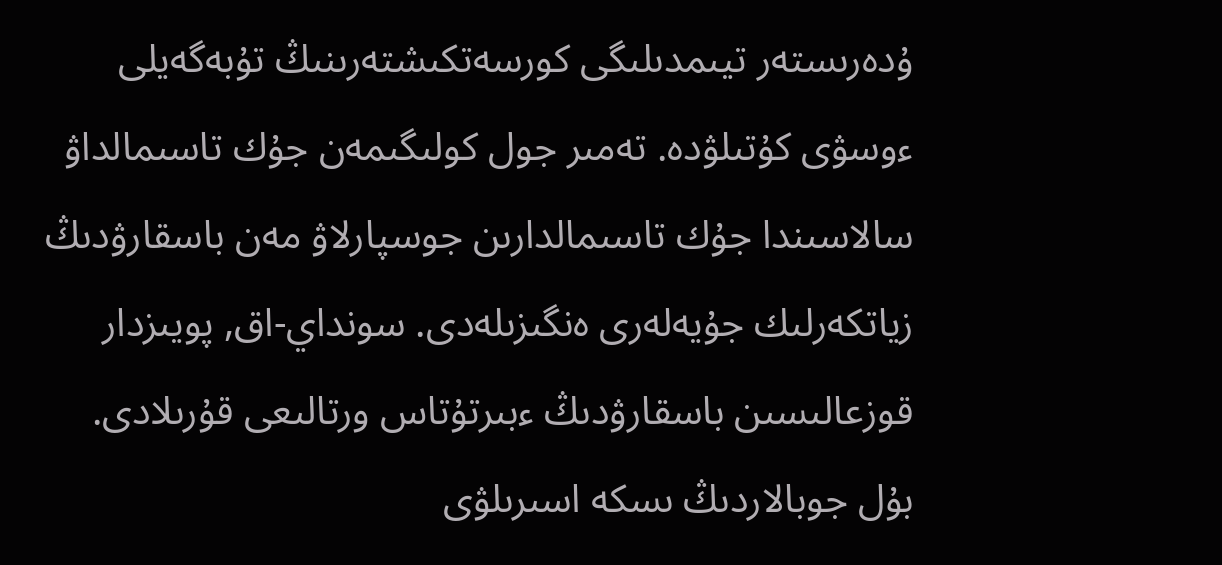ۇدەرىستەر تيىمدىلىگى كورسەتكىشتەرىنىڭ تۇبەگەيلى ءوسۋى كۇتىلۋدە. تەمىر جول كولىگىمەن جۇك تاسىمالداۋ سالاسىندا جۇك تاسىمالدارىن جوسپارلاۋ مەن باسقارۋدىڭ زياتكەرلىك جۇيەلەرى ەنگىزىلەدى. سونداي-اق, پويىزدار قوزعالىسىن باسقارۋدىڭ ءبىرتۇتاس ورتالىعى قۇرىلادى.
بۇل جوبالاردىڭ ىسكە اسىرىلۋى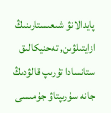پايدالانۋ شىعىستارىنىڭ ازايتىلۋىن, تەحنيكالىق ستانسادا تۇرىپ قالۋدىڭ جانە سۇرىپتاۋ جۇمىسى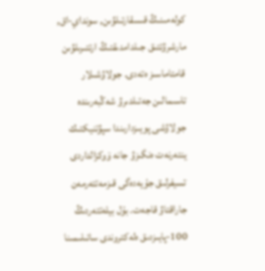كولەمىنىڭ قىسقارتىلۋىن, سونداي-اق, مارشرۋتتىق جىلدامدىقتىڭ ارتتىرىلۋىن قامتاماسىز ەتەدى. جولاۋشىلار تاسىمالىن جەتىلدىرۋ شەڭبەرىندە جولاۋشى پويىزدارىندا سپۋتنيكتىك ينتەرنەت ەنگىزۋ جانە ۆوكزالداردى تسيفرلىق جۇيەدەگى قىزمەتتەرمەن جاراقتاۋ قاجەت. بۇل بيلەتتەردىڭ 100-پايىزدىق ەلەكتروندى ساتىلىمىنا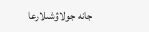جانە جولاۋشىلارعا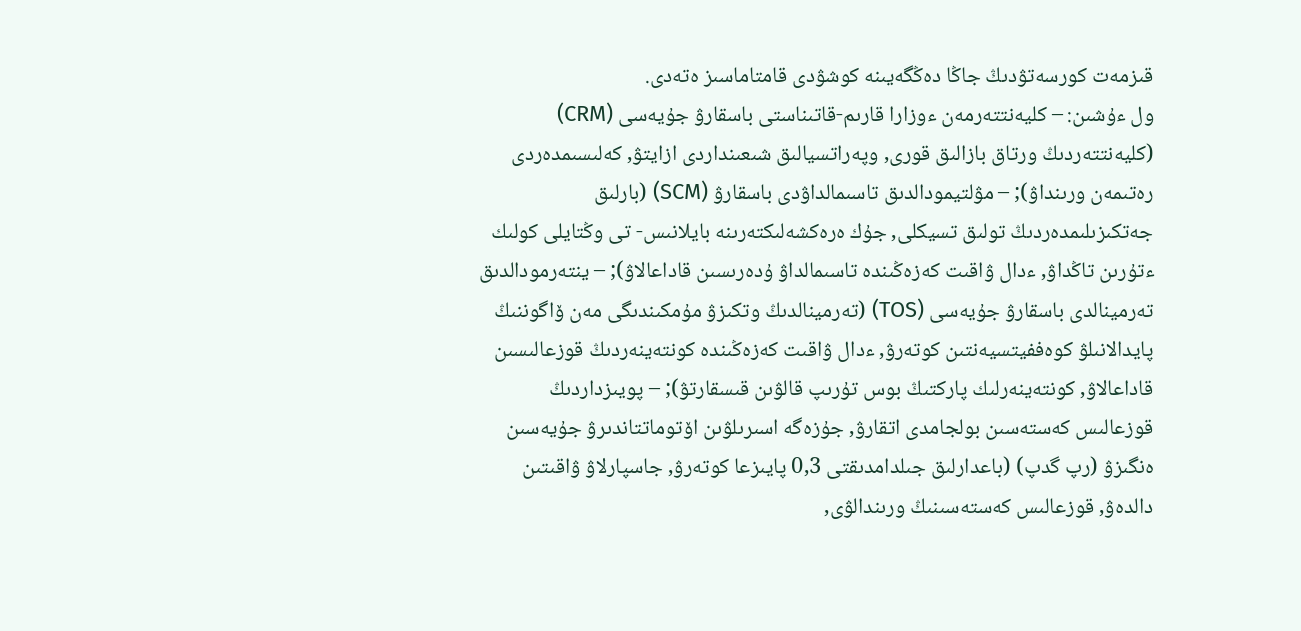قىزمەت كورسەتۋدىڭ جاڭا دەڭگەيىنە كوشۋدى قامتاماسىز ەتەدى.
ول ءۇشىن: – كليەنتتەرمەن ءوزارا قارىم-قاتىناستى باسقارۋ جۇيەسى (CRM) (كليەنتتەردىڭ ورتاق بازالىق قورى, وپەراتسيالىق شىعىنداردى ازايتۋ, كەلىسىمدەردى رەتىمەن ورىنداۋ); – مۋلتيمودالدىق تاسىمالداۋدى باسقارۋ (SCM) (بارلىق جەتكىزىلىمدەردىڭ تولىق تسيكلى, جۇك ەرەكشەلىكتەرىنە بايلانىس- تى وڭتايلى كولىك ءتۇرىن تاڭداۋ, ءدال ۋاقىت كەزەڭىندە تاسىمالداۋ ۇدەرىسىن قاداعالاۋ); – ينتەرمودالدىق تەرمينالدى باسقارۋ جۇيەسى (TOS) (تەرمينالدىڭ وتكىزۋ مۇمكىندىگى مەن ۆاگوننىڭ پايدالانىلۋ كوەففيتسيەنتىن كوتەرۋ, ءدال ۋاقىت كەزەڭىندە كونتەينەردىڭ قوزعالىسىن قاداعالاۋ, كونتەينەرلىك پاركتىڭ بوس تۇرىپ قالۋىن قىسقارتۋ); – پويىزداردىڭ قوزعالىس كەستەسىن بولجامدى اتقارۋ, جۇزەگە اسىرىلۋىن اۆتوماتتاندىرۋ جۇيەسىن ەنگىزۋ (رپ گدپ) (باعدارلىق جىلدامدىقتى 0,3 پايىزعا كوتەرۋ, جاسپارلاۋ ۋاقىتىن دالدەۋ, قوزعالىس كەستەسىنىڭ ورىندالۋى,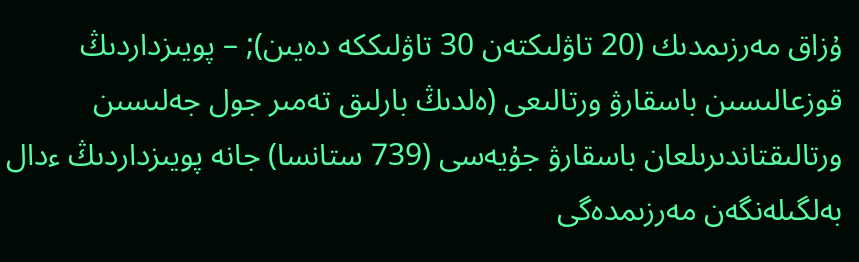ۇزاق مەرزىمدىك (20 تاۋلىكتەن 30 تاۋلىككە دەيىن); – پويىزداردىڭ قوزعالىسىن باسقارۋ ورتالىعى (ەلدىڭ بارلىق تەمىر جول جەلىسىن ورتالىقتاندىرىلعان باسقارۋ جۇيەسى (739 ستانسا) جانە پويىزداردىڭ ءدال بەلگىلەنگەن مەرزىمدەگى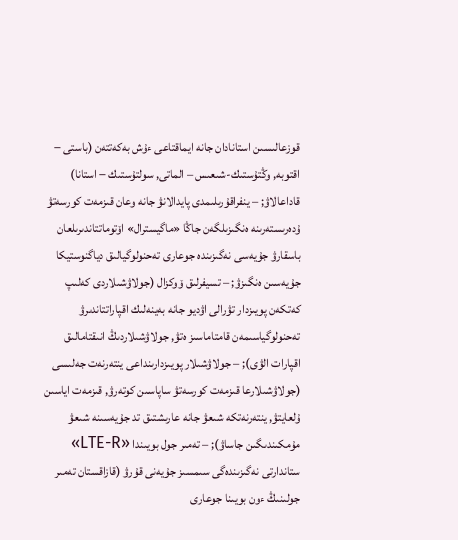قوزعالىسىن استانادان جانە ايماقتاعى ءۇش بەكەتتەن (باستى − اقتوبە, وڭتۇستىك-شىعىس – الماتى, سولتۇستىك − استانا) قاداعالاۋ; – ينفراقۇرىلىمدى پايدالانۋ جانە وعان قىزمەت كورسەتۋ ۇدەرىستەرىنە ەنگىزىلگەن جاڭا «ماگيسترال» اۆتوماتتاندىرىلعان باسقارۋ جۇيەسى نەگىزىندە جوعارى تەحنولوگيالىق دياگنوستيكا جۇيەسىن ەنگىزۋ; – تسيفرلىق ۆوكزال (جولاۋشىلاردى كەلىپ كەتكەن پويىزدار تۋرالى اۋديو جانە بەينەلىك اقپاراتتاندىرۋ تەحنولوگياسىمەن قامتاماسىز ەتۋ, جولاۋشىلاردىڭ انىقتامالىق اقپارات الۋى); – جولاۋشىلار پويىزدارىنداعى ينتەرنەت جەلىسى (جولاۋشىلارعا قىزمەت كورسەتۋ ساپاسىن كوتەرۋ, قىزمەت اياسىن ۇلعايتۋ, ينتەرنەتكە شىعۋ جانە عارىشتىق تد جۇيەسىنە شىعۋ مۇمكىندىگىن جاساۋ); – تەمىر جول بويىندا «LTE-R» ستاندارتى نەگىزىندەگى سىمسىز جۇيەنى قۇرۋ (قازاقستان تەمىر جولىنىڭ ءون بويىنا جوعارى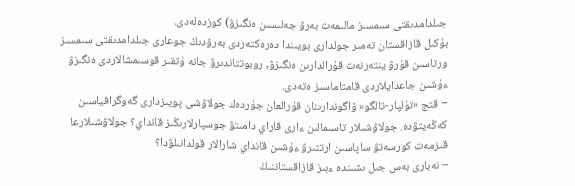جىلدامدىقتى سىمسىز مالىمەت بەرۋ جەلىسىن ەنگىزۋ) كوزدەلەدى.
بۇكىل قازاقستان تەمىر جولدارى بويىندا دەرەكتەردى بەرۋدىڭ جوعارى جىلدامدىقتى سىمسىز ورتاسىن قۇرۋ ينتەرنەت قۇرالدارىن ەنگىزۋ, روبوتتاندىرۋ جانە ۇتقىر قوسىمشالاردى ەنگىزۋ ءۇشىن جاعدايلاردى قامتاماسىز ەتەدى.
− قتج «تۇلپار-تالگو» ۆاگوندارىنان قۇرالعان جۇردەك جولاۋشى پويىزدارى گەوگرافياسىن كەڭەيتۋدە. جولاۋشىلار تاسىمالىن ءارى قاراي دامىتۋ جوسپارلارىڭىز قانداي؟ جولاۋشىلارعا قىزمەت كورسەتۋ ساپاسىن ارتتىرۋ ءۇشىن قانداي شارالار قولدانىلۋدا؟
– نەبارى بەس جىل ىشىندە ءبىز قازاقستاننىڭ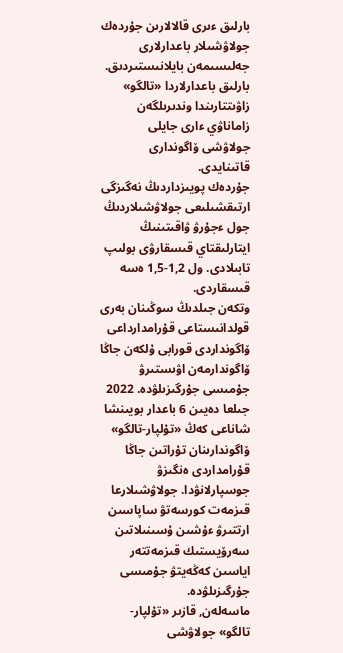بارلىق ءىرى قالالارىن جۇردەك جولاۋشىلار باعدارلارى جەلىسىمەن بايلانىستىردىق. بارلىق باعدارلاردا «تالگو» زاۋىتتارىندا وندىرىلگەن زاماناۋي ءارى جايلى جولاۋشى ۆاگوندارى قاتىنايدى.
جۇردەك پويىزداردىڭ نەگىزگى ارتىقشىلىعى جولاۋشىلاردىڭ جول ءجۇرۋ ۋاقىتىنىڭ ايتارلىقتاي قىسقارۋى بولىپ تابىلادى. ول 1,2-1,5 ەسە قىسقاردى.
وتكەن جىلدىڭ سوڭىنان بەرى قولدانىستاعى قۇرامدارداعى ۆاگونداردى قورابى ۇلكەن جاڭا ۆاگوندارمەن اۋىستىرۋ جۇمىسى جۇرگىزىلۋدە. 2022 جىلعا دەيىن 6 باعدار بويىنشا شاناعى كەڭ «تۇلپار-تالگو» ۆاگوندارىنان تۇراتىن جاڭا قۇرامداردى ەنگىزۋ جوسپارلانۋدا. جولاۋشىلارعا قىزمەت كورسەتۋ ساپاسىن ارتتىرۋ ءۇشىن ۇسىنىلاتىن سەرۆيستىك قىزمەتتەر اياسىن كەڭەيتۋ جۇمىسى جۇرگىزىلۋدە.
ماسەلەن, قازىر «تۇلپار-تالگو» جولاۋشى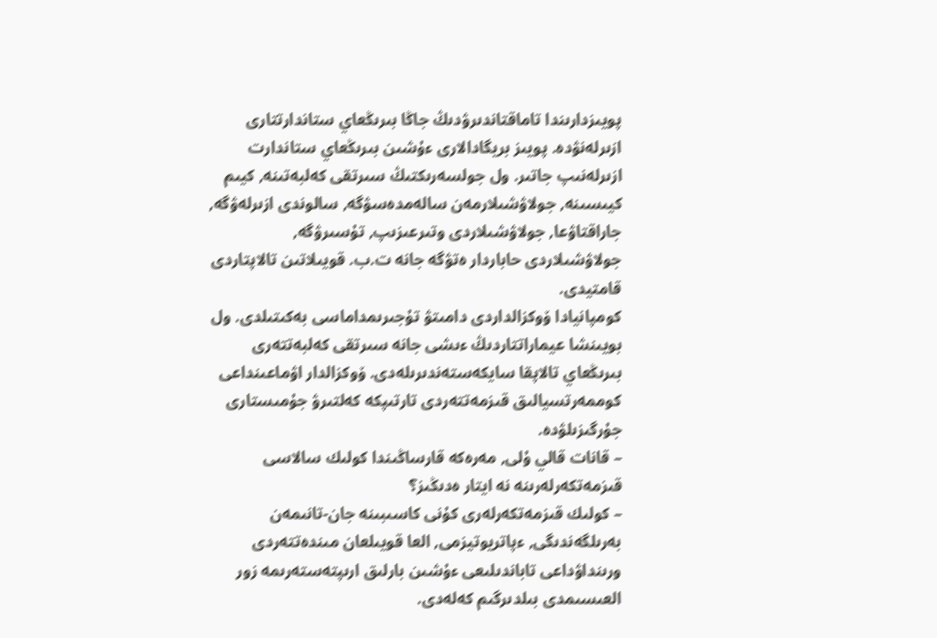پويىزدارىندا تاماقتاندىرۋدىڭ جاڭا بىرىڭعاي ستاندارتتارى ازىرلەنۋدە. پويىز بريگادالارى ءۇشىن بىرىڭعاي ستاندارت ازىرلەنىپ جاتىر. ول جولسەرىكتىڭ سىرتقى كەلبەتىنە, كيىم كيىسىنە, جولاۋشىلارمەن سالەمدەسۋگە, سالوندى ازىرلەۋگە, جاراقتاۋعا, جولاۋشىلاردى وتىرعىزىپ, تۇسىرۋگە, جولاۋشىلاردى حاباردار ەتۋگە جانە ت.ب. قويىلاتىن تالاپتاردى قامتيدى.
كومپانيادا ۆوكزالداردى دامىتۋ تۇجىرىمداماسى بەكىتىلدى. ول بويىنشا عيماراتتاردىڭ ءىشى جانە سىرتقى كەلبەتتەرى بىرىڭعاي تالاپقا سايكەستەندىرىلەدى. ۆوكزالدار اۋماعىنداعى كوممەرتسيالىق قىزمەتتەردى تارتىپكە كەلتىرۋ جۇمىستارى جۇرگىزىلۋدە.
– قانات قالي ۇلى, مەرەكە قارساڭىندا كولىك سالاسى قىزمەتكەرلەرىنە نە ايتار ەدىڭىز؟
– كولىك قىزمەتكەرلەرى كۇنى كاسىبىنە جان-تانىمەن بەرىلگەندىگى, ءپاتريوتيزمى, العا قويىلعان مىندەتتەردى ورىنداۋداعى تاباندىلىعى ءۇشىن بارلىق ارىپتەستەرىمە زور العىسىمدى بىلدىرگىم كەلەدى.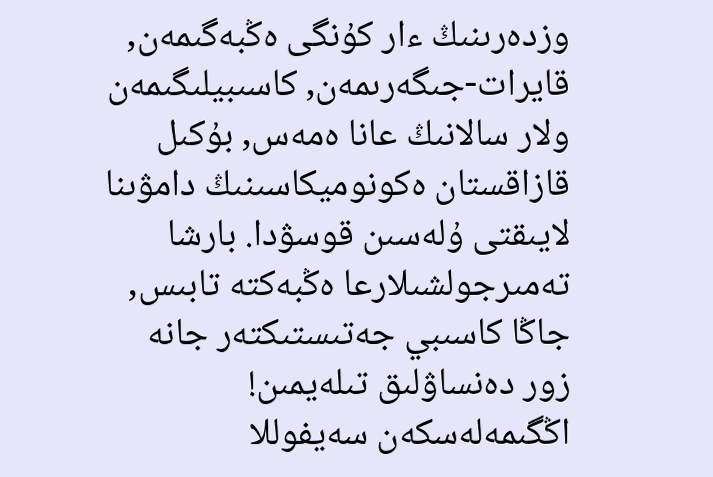وزدەرىنىڭ ءار كۇنگى ەڭبەگىمەن, قايرات-جىگەرىمەن, كاسىبيلىگىمەن ولار سالانىڭ عانا ەمەس, بۇكىل قازاقستان ەكونوميكاسىنىڭ دامۋىنا لايىقتى ۇلەسىن قوسۋدا. بارشا تەمىرجولشىلارعا ەڭبەكتە تابىس, جاڭا كاسىبي جەتىستىكتەر جانە زور دەنساۋلىق تىلەيمىن!
اڭگىمەلەسكەن سەيفوللا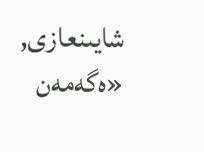شايىنعازى,
«ەگەمەن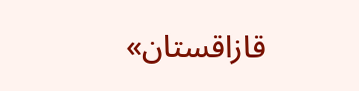قازاقستان»